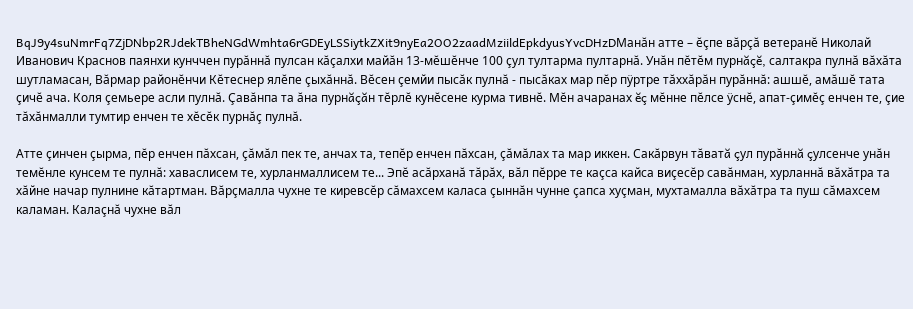BqJ9y4suNmrFq7ZjDNbp2RJdekTBheNGdWmhta6rGDEyLSSiytkZXit9nyEa2OO2zaadMziildEpkdyusYvcDHzDМанăн атте – ĕçпе вăрçă ветеранĕ Николай Иванович Краснов паянхи кунччен пурăннă пулсан кăçалхи майăн 13-мĕшĕнче 100 çул тултарма пултарнă. Унăн пĕтĕм пурнăçĕ, салтакра пулнă вăхăта шутламасан, Вăрмар районĕнчи Кĕтеснер ялĕпе çыхăннă. Вĕсен çемйи пысăк пулнă - пысăках мар пĕр пÿртре тăххăрăн пурăннă: ашшĕ, амăшĕ тата çичĕ ача. Коля çемьере асли пулнă. Çавăнпа та ăна пурнăçăн тĕрлĕ кунĕсене курма тивнĕ. Мĕн ачаранах ĕç мĕнне пĕлсе ÿснĕ, апат-çимĕç енчен те, çие тăхăнмалли тумтир енчен те хĕсĕк пурнăç пулнă.

Атте çинчен çырма, пĕр енчен пăхсан, çăмăл пек те, анчах та, тепĕр енчен пăхсан, çăмăлах та мар иккен. Сакăрвун тăватă çул пурăннă çулсенче унăн темĕнле кунсем те пулнă: хаваслисем те, хурланмаллисем те... Эпĕ асăрханă тăрăх, вăл пĕрре те каçса кайса виçесĕр савăнман, хурланнă вăхăтра та хăйне начар пулнине кăтартман. Вăрçмалла чухне те киревсĕр сăмахсем каласа çыннăн чунне çапса хуçман, мухтамалла вăхăтра та пуш сăмахсем каламан. Калаçнă чухне вăл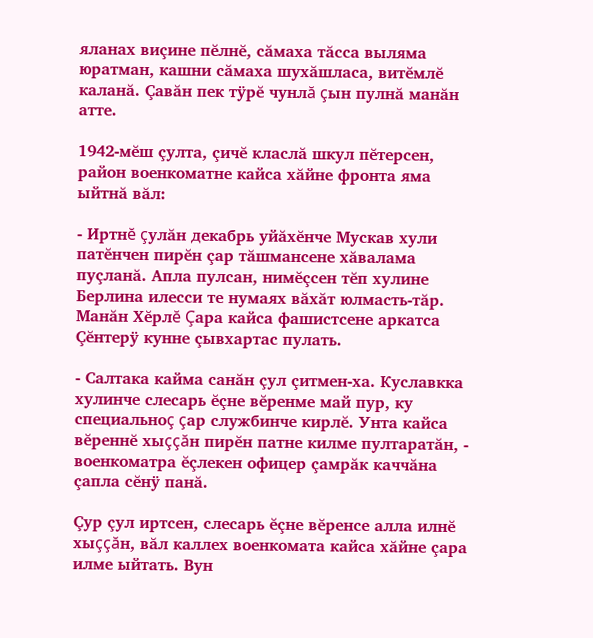яланах виçине пĕлнĕ, сăмаха тăсса выляма юратман, кашни сăмаха шухăшласа, витĕмлĕ каланă. Çавăн пек тÿрĕ чунлă çын пулнă манăн атте.

1942-мĕш çулта, çичĕ класлă шкул пĕтерсен, район военкоматне кайса хăйне фронта яма ыйтнă вăл:

- Иртнĕ çулăн декабрь уйăхĕнче Мускав хули патĕнчен пирĕн çар тăшмансене хăвалама пуçланă. Апла пулсан, нимĕçсен тĕп хулине Берлина илесси те нумаях вăхăт юлмасть-тăр. Манăн Хĕрлĕ Çара кайса фашистсене аркатса Çĕнтерÿ кунне çывхартас пулать.

- Салтака кайма санăн çул çитмен-ха. Куславкка хулинче слесарь ĕçне вĕренме май пур, ку специальноç çар службинче кирлĕ. Унта кайса вĕреннĕ хыççăн пирĕн патне килме пултаратăн, - военкоматра ĕçлекен офицер çамрăк каччăна çапла сĕнÿ панă.

Çур çул иртсен, слесарь ĕçне вĕренсе алла илнĕ хыççăн, вăл каллех военкомата кайса хăйне çара илме ыйтать. Вун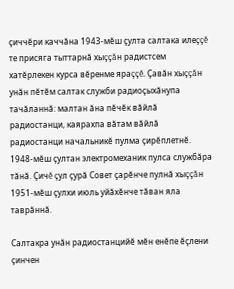çиччĕри каччăна 1943-мĕш çулта салтака илеççĕ те присяга тыттарнă хыççăн радистсем хатĕрлекен курса вĕренме яраççĕ. Çавăн хыççăн унăн пĕтĕм салтак служби радиоçыхăнупа тачăланнă: малтан ăна пĕчĕк вăйлă радиостанци, каярахпа вăтам вăйлă радиостанци начальникĕ пулма çирĕплетнĕ. 1948-мĕш çултан электромеханик пулса службăра тăнă. Çичĕ çул çурă Совет çарĕнче пулнă хыççăн 1951-мĕш çулхи июль уйăхĕнче тăван яла таврăннă.

Салтакра унăн радиостанцийĕ мĕн енĕпе ĕçлени çинчен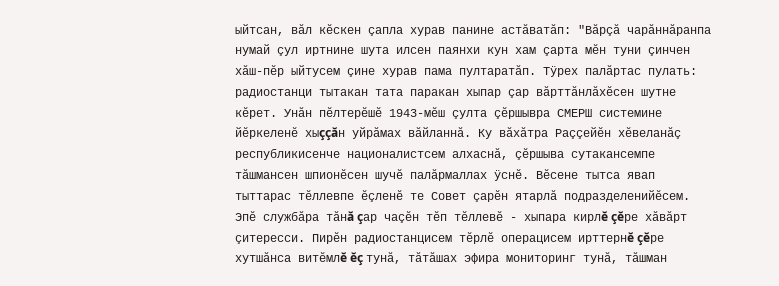ыйтсан, вăл кĕскен çапла хурав панине астăватăп: "Вăрçă чарăннăранпа нумай çул иртнине шута илсен паянхи кун хам çарта мĕн туни çинчен хăш-пĕр ыйтусем çине хурав пама пултаратăп. Тÿрех палăртас пулать: радиостанци тытакан тата паракан хыпар çар вăрттăнлăхĕсен шутне кĕрет. Унăн пĕлтерĕшĕ 1943-мĕш çулта çĕршывра СМЕРШ системине йĕркеленĕ хыççăн уйрăмах вăйланнă. Ку вăхăтра Раççейĕн хĕвеланăç республикисенче националистсем алхаснă, çĕршыва сутакансемпе тăшмансен шпионĕсен шучĕ палăрмаллах ÿснĕ. Вĕсене тытса явап тыттарас тĕллевпе ĕçленĕ те Совет çарĕн ятарлă подразделенийĕсем. Эпĕ службăра тăнă çар чаçĕн тĕп тĕллевĕ - хыпара кирлĕ çĕре хăвăрт çитересси. Пирĕн радиостанцисем тĕрлĕ операцисем ирттернĕ çĕре хутшăнса витĕмлĕ ĕç тунă, тăтăшах эфира мониторинг тунă, тăшман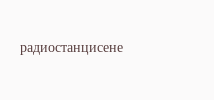радиостанцисене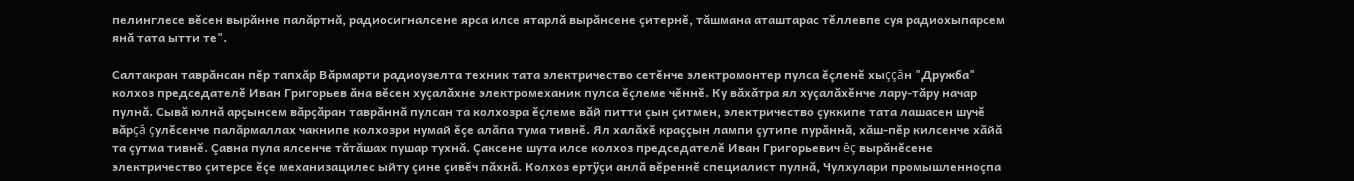пелинглесе вĕсен вырăнне палăртнă, радиосигналсене ярса илсе ятарлă вырăнсене çитернĕ, тăшмана аташтарас тĕллевпе суя радиохыпарсем янă тата ытти те".

Салтакран таврăнсан пĕр тапхăр Вăрмарти радиоузелта техник тата электричество сетĕнче электромонтер пулса ĕçленĕ хыççăн "Дружба" колхоз председателĕ Иван Григорьев ăна вĕсен хуçалăхне электромеханик пулса ĕçлеме чĕннĕ. Ку вăхăтра ял хуçалăхĕнче лару-тăру начар пулнă. Сывă юлнă арçынсем вăрçăран таврăннă пулсан та колхозра ĕçлеме вăй питти çын çитмен, электричество çуккипе тата лашасен шучĕ вăрçă çулĕсенче палăрмаллах чакнипе колхозри нумай ĕçе алăпа тума тивнĕ. Ял халăхĕ краççын лампи çутипе пурăннă, хăш-пĕр килсенче хăйă та çутма тивнĕ. Çавна пула ялсенче тăтăшах пушар тухнă. Çаксене шута илсе колхоз председателĕ Иван Григорьевич ĕç вырăнĕсене электричество çитерсе ĕçе механизацилес ыйту çине çивĕч пăхнă. Колхоз ертÿçи анлă вĕреннĕ специалист пулнă, Чулхулари промышленноçпа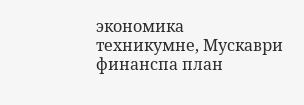экономика техникумне, Мускаври финанспа план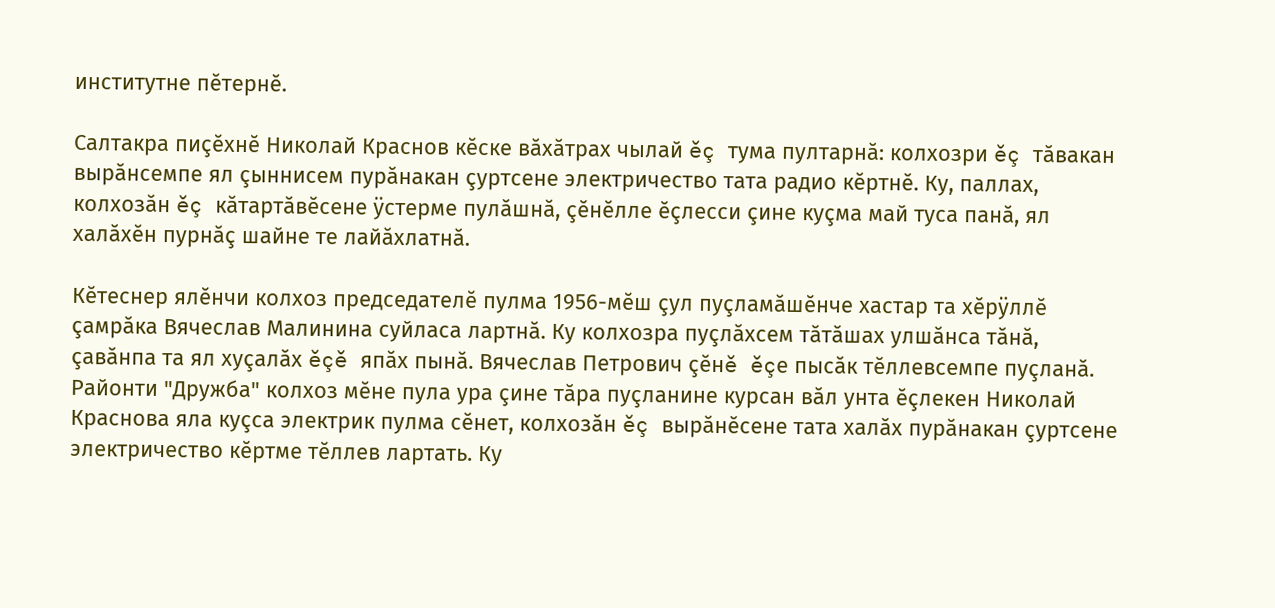институтне пĕтернĕ.

Салтакра пиçĕхнĕ Николай Краснов кĕске вăхăтрах чылай ĕç тума пултарнă: колхозри ĕç тăвакан вырăнсемпе ял çыннисем пурăнакан çуртсене электричество тата радио кĕртнĕ. Ку, паллах, колхозăн ĕç кăтартăвĕсене ÿстерме пулăшнă, çĕнĕлле ĕçлесси çине куçма май туса панă, ял халăхĕн пурнăç шайне те лайăхлатнă.

Кĕтеснер ялĕнчи колхоз председателĕ пулма 1956-мĕш çул пуçламăшĕнче хастар та хĕрÿллĕ çамрăка Вячеслав Малинина суйласа лартнă. Ку колхозра пуçлăхсем тăтăшах улшăнса тăнă, çавăнпа та ял хуçалăх ĕçĕ япăх пынă. Вячеслав Петрович çĕнĕ ĕçе пысăк тĕллевсемпе пуçланă. Районти "Дружба" колхоз мĕне пула ура çине тăра пуçланине курсан вăл унта ĕçлекен Николай Краснова яла куçса электрик пулма сĕнет, колхозăн ĕç вырăнĕсене тата халăх пурăнакан çуртсене электричество кĕртме тĕллев лартать. Ку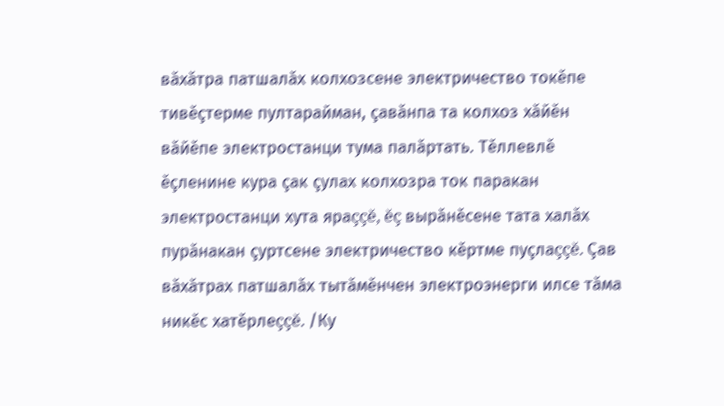вăхăтра патшалăх колхозсене электричество токĕпе тивĕçтерме пултарайман, çавăнпа та колхоз хăйĕн вăйĕпе электростанци тума палăртать. Тĕллевлĕ ĕçленине кура çак çулах колхозра ток паракан электростанци хута яраççĕ, ĕç вырăнĕсене тата халăх пурăнакан çуртсене электричество кĕртме пуçлаççĕ. Çав вăхăтрах патшалăх тытăмĕнчен электроэнерги илсе тăма никĕс хатĕрлеççĕ. /Ку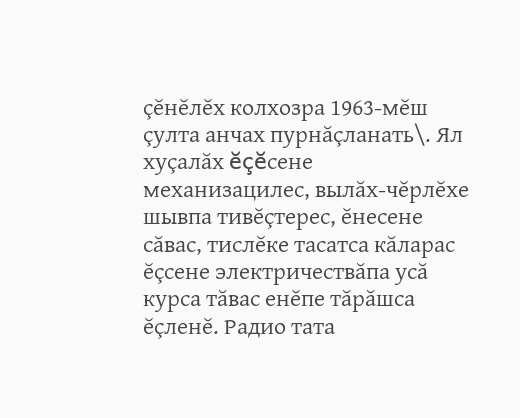çĕнĕлĕх колхозра 1963-мĕш çулта анчах пурнăçланать\. Ял хуçалăх ĕçĕсене механизацилес, вылăх-чĕрлĕхе шывпа тивĕçтерес, ĕнесене сăвас, тислĕке тасатса кăларас ĕçсене электричествăпа усă курса тăвас енĕпе тăрăшса ĕçленĕ. Радио тата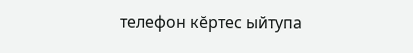телефон кĕртес ыйтупа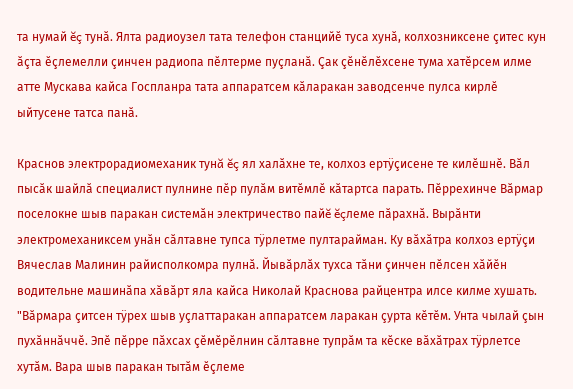та нумай ĕç тунă. Ялта радиоузел тата телефон станцийĕ туса хунă, колхозниксене çитес кун ăçта ĕçлемелли çинчен радиопа пĕлтерме пуçланă. Çак çĕнĕлĕхсене тума хатĕрсем илме атте Мускава кайса Госпланра тата аппаратсем кăларакан заводсенче пулса кирлĕ ыйтусене татса панă.

Краснов электрорадиомеханик тунă ĕç ял халăхне те, колхоз ертÿçисене те килĕшнĕ. Вăл пысăк шайлă специалист пулнине пĕр пулăм витĕмлĕ кăтартса парать. Пĕррехинче Вăрмар поселокне шыв паракан системăн электричество пайĕ ĕçлеме пăрахнă. Вырăнти электромеханиксем унăн сăлтавне тупса тÿрлетме пултарайман. Ку вăхăтра колхоз ертÿçи Вячеслав Малинин райисполкомра пулнă. Йывăрлăх тухса тăни çинчен пĕлсен хăйĕн водительне машинăпа хăвăрт яла кайса Николай Краснова райцентра илсе килме хушать. "Вăрмара çитсен тÿрех шыв уçлаттаракан аппаратсем ларакан çурта кĕтĕм. Унта чылай çын пухăннăччĕ. Эпĕ пĕрре пăхсах çĕмĕрĕлнин сăлтавне тупрăм та кĕске вăхăтрах тÿрлетсе хутăм. Вара шыв паракан тытăм ĕçлеме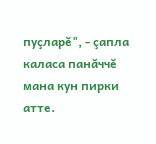пуçларĕ", - çапла каласа панăччĕ мана кун пирки атте.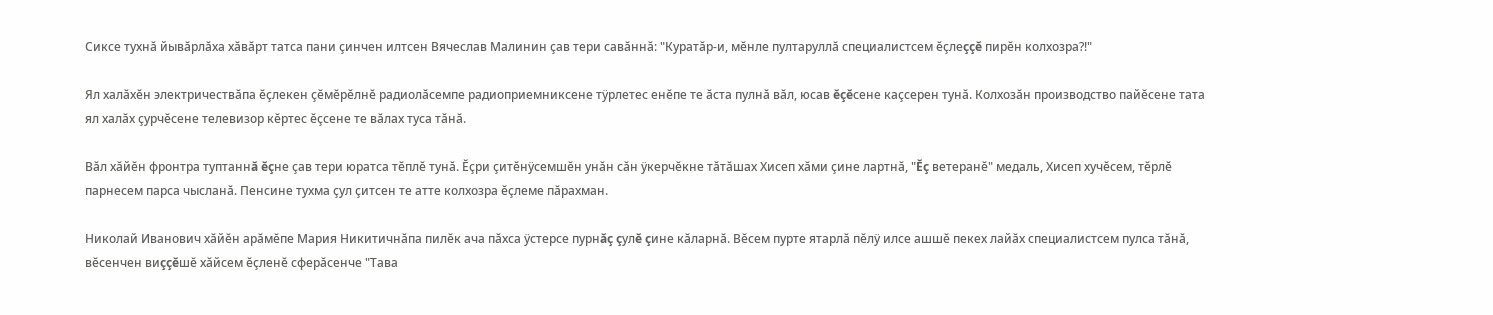Сиксе тухнă йывăрлăха хăвăрт татса пани çинчен илтсен Вячеслав Малинин çав тери савăннă: "Куратăр-и, мĕнле пултаруллă специалистсем ĕçлеççĕ пирĕн колхозра?!"

Ял халăхĕн электричествăпа ĕçлекен çĕмĕрĕлнĕ радиолăсемпе радиоприемниксене тÿрлетес енĕпе те ăста пулнă вăл, юсав ĕçĕсене каçсерен тунă. Колхозăн производство пайĕсене тата ял халăх çурчĕсене телевизор кĕртес ĕçсене те вăлах туса тăнă.

Вăл хăйĕн фронтра туптаннă ĕçне çав тери юратса тĕплĕ тунă. Ĕçри çитĕнÿсемшĕн унăн сăн ÿкерчĕкне тăтăшах Хисеп хăми çине лартнă, "Ĕç ветеранĕ" медаль, Хисеп хучĕсем, тĕрлĕ парнесем парса чысланă. Пенсине тухма çул çитсен те атте колхозра ĕçлеме пăрахман.

Николай Иванович хăйĕн арăмĕпе Мария Никитичнăпа пилĕк ача пăхса ÿстерсе пурнăç çулĕ çине кăларнă. Вĕсем пурте ятарлă пĕлÿ илсе ашшĕ пекех лайăх специалистсем пулса тăнă, вĕсенчен виççĕшĕ хăйсем ĕçленĕ сферăсенче "Тава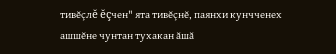тивĕçлĕ ĕçчен" ята тивĕçнĕ, паянхи кунчченех ашшĕне чунтан тухакан ăшă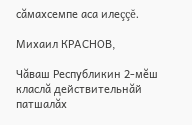сăмахсемпе аса илеççĕ.

Михаил КРАСНОВ,

Чăваш Республикин 2-мĕш класлă действительнăй патшалăх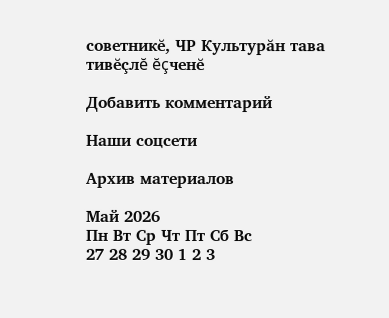советникĕ, ЧР Культурăн тава тивĕçлĕ ĕçченĕ

Добавить комментарий

Наши соцсети

Архив материалов

Май 2026
Пн Вт Ср Чт Пт Сб Вс
27 28 29 30 1 2 3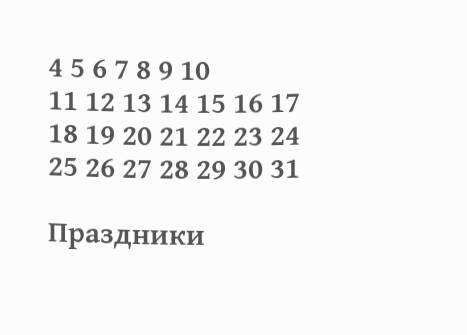4 5 6 7 8 9 10
11 12 13 14 15 16 17
18 19 20 21 22 23 24
25 26 27 28 29 30 31

Праздники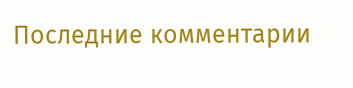Последние комментарии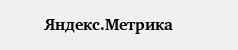Яндекс.Метрика